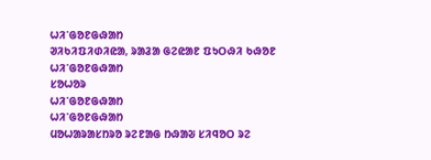ᱦᱤᱸᱜᱚᱱᱜᱷᱟᱴ
ᱣᱤᱠᱤᱯᱤᱰᱤᱭᱟ, ᱨᱟᱲᱟ ᱜᱮᱭᱟᱱ ᱯᱩᱛᱷᱤ ᱠᱷᱚᱱ
ᱦᱤᱸᱜᱚᱱᱜᱷᱟᱴ
ᱥᱚᱦᱚᱨ
ᱦᱤᱸᱜᱚᱱᱜᱷᱟᱴ
ᱦᱤᱸᱜᱚᱱᱜᱷᱟᱴ
ᱢᱚᱦᱟᱨᱟᱥᱴᱨᱚ ᱨᱮᱱᱟᱜ ᱴᱷᱟᱶ ᱥᱤᱧᱚᱛ ᱨᱮ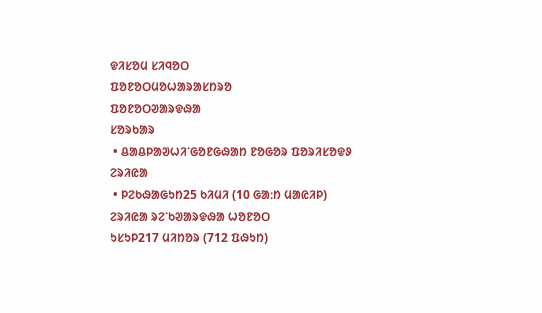ᱫᱤᱥᱚᱢ ᱥᱤᱧᱚᱛ
ᱯᱚᱱᱚᱛᱢᱚᱦᱟᱨᱟᱥᱴᱨᱚ
ᱯᱚᱱᱚᱛᱣᱟᱨᱫᱷᱟ
ᱥᱚᱨᱠᱟᱨ
 • ᱪᱟᱪᱞᱟᱣᱦᱤᱸᱜᱚᱱᱜᱷᱟᱴ ᱱᱚᱜᱚᱨ ᱯᱚᱨᱤᱥᱚᱫᱽ
ᱮᱨᱤᱭᱟ
 • ᱞᱮᱠᱷᱟᱜᱩᱴ25 ᱠᱤᱢᱤ (10 ᱜᱟᱺᱴ ᱢᱟᱭᱤᱞ)
ᱮᱨᱤᱭᱟ ᱨᱮᱸᱠᱣᱟᱨᱫᱷᱟ ᱦᱚᱱᱚᱛ
ᱩᱥᱩᱞ217 ᱢᱤᱴᱚᱨ (712 ᱯᱷᱩᱴ)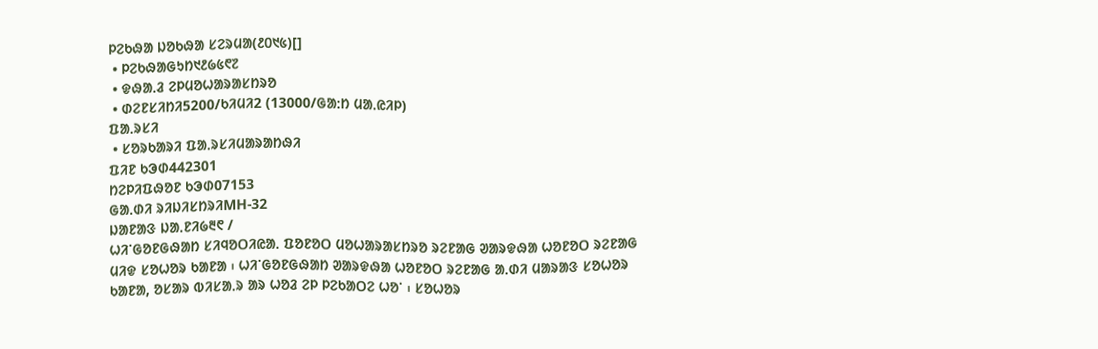ᱞᱮᱠᱷᱟ ᱡᱚᱠᱷᱟ ᱥᱮᱨᱢᱟ(᱒᱐᱑᱕)[]
 • ᱞᱮᱠᱷᱟᱜᱩᱴ᱑᱒᱙᱕᱖᱗
 • ᱫᱷᱟᱹᱲ ᱮᱞᱢᱚᱦᱟᱨᱟᱥᱴᱨᱚ
 • ᱰᱮᱱᱥᱤᱴᱤ5200/ᱠᱤᱢᱤ2 (13000/ᱜᱟᱺᱴ ᱢᱟᱹᱭᱤᱞ)
ᱯᱟᱹᱨᱥᱤ
 • ᱥᱚᱨᱠᱟᱨᱤ ᱯᱟᱹᱨᱥᱤᱢᱟᱨᱟᱴᱷᱤ
ᱯᱤᱱ ᱠᱳᱰ442301
ᱴᱮᱞᱤᱯᱷᱚᱱ ᱠᱳᱰ07153
ᱜᱟᱹᱰᱤ ᱨᱤᱡᱤᱥᱴᱨᱤMH-32
ᱡᱟᱱᱟᱝ ᱡᱟᱹᱱᱤ᱙᱓᱖ /
ᱦᱤᱸᱜᱚᱱᱜᱷᱟᱴ ᱥᱤᱧᱚᱛᱤᱭᱟᱹ ᱯᱚᱱᱚᱛ ᱢᱚᱦᱟᱨᱟᱥᱴᱨᱚ ᱨᱮᱱᱟᱜ ᱣᱟᱨᱫᱷᱟ ᱦᱚᱱᱚᱛ ᱨᱮᱱᱟᱜ ᱢᱤᱫ ᱥᱚᱦᱚᱨ ᱠᱟᱱᱟ ᱾ ᱦᱤᱸᱜᱚᱱᱜᱷᱟᱴ ᱣᱟᱨᱫᱷᱟ ᱦᱚᱱᱚᱛ ᱨᱮᱱᱟᱜ ᱟᱹᱰᱤ ᱢᱟᱨᱟᱝ ᱥᱚᱦᱚᱨ ᱠᱟᱱᱟ, ᱚᱥᱟᱨ ᱵᱤᱥᱟᱹᱨ ᱟᱨ ᱦᱚᱲ ᱮᱞ ᱞᱮᱠᱟᱛᱮ ᱦᱚᱸ ᱾ ᱥᱚᱦᱚᱨ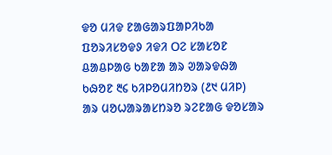ᱫᱚ ᱢᱤᱫ ᱱᱟᱜᱟᱨᱯᱟᱞᱤᱠᱟ ᱯᱚᱨᱤᱥᱚᱫᱽ ᱤᱫᱤ ᱛᱮ ᱥᱟᱥᱚᱱ ᱪᱟᱪᱞᱟᱜ ᱠᱟᱱᱟ ᱟᱨ ᱣᱟᱨᱫᱷᱟ ᱠᱷᱚᱱ ᱓᱔ ᱠᱤᱞᱚᱢᱤᱴᱚᱨ (᱒᱑ ᱢᱤᱞ) ᱟᱨ ᱢᱚᱦᱟᱨᱟᱥᱴᱨᱚ ᱨᱮᱱᱟᱜ ᱫᱚᱥᱟᱨ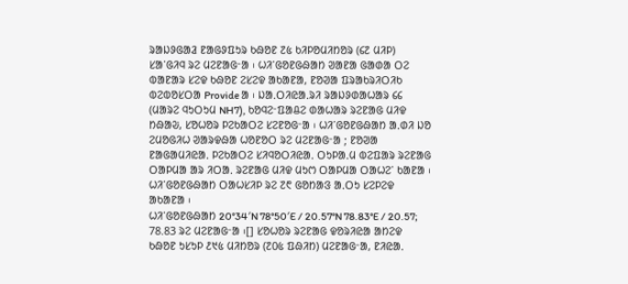ᱨᱟᱡᱽᱜᱟᱲ ᱱᱟᱜᱽᱯᱩᱨ ᱠᱷᱚᱱ ᱗᱕ ᱠᱤᱞᱚᱢᱤᱴᱚᱨ (᱔᱗ ᱢᱤᱞ) ᱥᱟᱸᱜᱤᱧ ᱨᱮ ᱢᱮᱱᱟᱜᱼᱟ ᱾ ᱦᱤᱸᱜᱚᱱᱜᱷᱟᱴ ᱣᱟᱱᱟ ᱜᱟᱰᱟ ᱛᱮ ᱵᱟᱱᱟᱨ ᱥᱮᱫ ᱠᱷᱚᱱ ᱮᱥᱮᱫ ᱟᱠᱟᱱᱟ, ᱱᱚᱣᱟ ᱯᱨᱟᱠᱨᱤᱛᱤᱠ ᱵᱮᱵᱚᱥᱛᱟ Provide ᱟ ᱾ ᱡᱟᱹᱛᱤᱭᱟᱹᱨᱤ ᱨᱟᱡᱽᱰᱟᱦᱟᱨ ᱔᱔ (ᱢᱟᱨᱮ ᱧᱩᱛᱩᱢ NH7), ᱠᱚᱧᱮᱼᱯᱟᱪᱮ ᱰᱟᱦᱟᱨ ᱨᱮᱱᱟᱜ ᱢᱤᱫ ᱴᱷᱟᱶ, ᱥᱚᱦᱚᱨ ᱞᱮᱠᱟᱛᱮ ᱥᱮᱱᱚᱜᱼᱟ ᱾ ᱦᱤᱸᱜᱚᱱᱜᱷᱟᱴ ᱟᱹᱰᱤ ᱡᱚ ᱮᱢᱚᱜᱤᱦ ᱣᱟᱨᱫᱷᱟ ᱦᱚᱱᱚᱛ ᱨᱮ ᱢᱮᱱᱟᱜᱼᱟ ; ᱱᱚᱣᱟ ᱱᱟᱜᱟᱢᱤᱭᱟᱹ ᱞᱮᱠᱟᱛᱮ ᱥᱤᱧᱚᱛᱤᱭᱟᱹ ᱛᱩᱞᱟᱹᱢ ᱵᱮᱯᱟᱨ ᱨᱮᱱᱟᱜ ᱛᱟᱞᱢᱟ ᱟᱨ ᱤᱛᱟᱹ ᱨᱮᱱᱟᱜ ᱢᱤᱫ ᱢᱩᱬ ᱛᱟᱞᱢᱟ ᱛᱟᱦᱮᱸ ᱠᱟᱱᱟ ᱾ ᱦᱤᱸᱜᱚᱱᱜᱷᱟᱴ ᱛᱟᱦᱥᱤᱞ ᱨᱮ ᱗᱖ ᱜᱚᱴᱟᱝ ᱟᱹᱛᱩ ᱥᱮᱞᱮᱫ ᱟᱠᱟᱱᱟ ᱾
ᱦᱤᱸᱜᱚᱱᱜᱷᱟᱴ 20°34′N 78°50′E / 20.57°N 78.83°E / 20.57; 78.83 ᱨᱮ ᱢᱮᱱᱟᱜᱼᱟ ᱾[] ᱥᱚᱦᱚᱨ ᱨᱮᱱᱟᱜ ᱫᱚᱨᱤᱭᱟ ᱟᱴᱮᱫ ᱠᱷᱚᱱ ᱩᱥᱩᱞ ᱒᱑᱕ ᱢᱤᱴᱚᱨ (᱗᱐᱕ ᱯᱷᱤᱴ) ᱢᱮᱱᱟᱜᱼᱟ, ᱱᱤᱭᱟᱹ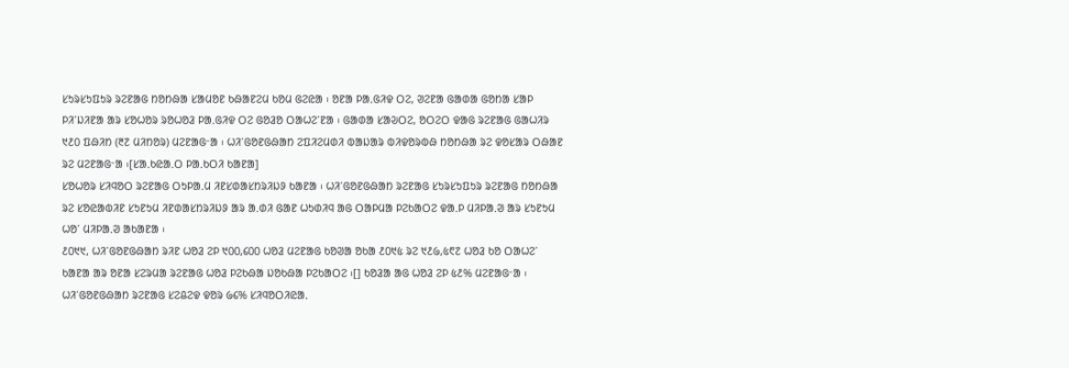ᱥᱩᱨᱥᱩᱯᱩᱨ ᱨᱮᱱᱟᱜ ᱴᱚᱴᱷᱟ ᱥᱟᱢᱚᱱ ᱠᱷᱟᱱᱮᱢ ᱠᱚᱢ ᱜᱮᱭᱟ ᱾ ᱚᱱᱟ ᱞᱟᱹᱜᱤᱫ ᱛᱮ, ᱣᱮᱱᱟ ᱜᱟᱰᱟ ᱜᱚᱴᱟ ᱥᱟᱞ ᱞᱤᱸᱡᱤᱱᱟ ᱟᱨ ᱥᱚᱦᱚᱨ ᱨᱚᱦᱚᱲ ᱞᱟᱹᱜᱤᱫ ᱛᱮ ᱜᱚᱲᱚ ᱛᱟᱦᱮᱸᱱᱟ ᱾ ᱜᱟᱰᱟ ᱥᱟᱶᱛᱮ, ᱚᱛᱮᱛ ᱫᱟᱜ ᱨᱮᱱᱟᱜ ᱜᱟᱦᱤᱨ ᱑᱒᱐ ᱯᱷᱤᱴ (᱓᱗ ᱢᱤᱴᱚᱨ) ᱢᱮᱱᱟᱜᱼᱟ ᱾ ᱦᱤᱸᱜᱚᱱᱜᱷᱟᱴ ᱮᱯᱤᱮᱢᱰᱤ ᱵᱟᱡᱟᱨ ᱵᱤᱫᱚᱨᱵᱷ ᱴᱚᱴᱷᱟ ᱨᱮ ᱫᱚᱥᱟᱨ ᱛᱷᱟᱱ ᱨᱮ ᱢᱮᱱᱟᱜᱼᱟ ᱾[ᱥᱟᱹᱠᱭᱟᱹᱛ ᱞᱟᱹᱠᱛᱤ ᱠᱟᱱᱟ]
ᱥᱚᱦᱚᱨ ᱥᱤᱧᱚᱛ ᱨᱮᱱᱟᱜ ᱛᱩᱞᱟᱹᱢ ᱤᱱᱥᱰᱟᱥᱴᱨᱤᱡᱽ ᱠᱟᱱᱟ ᱾ ᱦᱤᱸᱜᱚᱱᱜᱷᱟᱴ ᱨᱮᱱᱟᱜ ᱥᱩᱨᱥᱩᱯᱩᱨ ᱨᱮᱱᱟᱜ ᱴᱚᱴᱷᱟ ᱨᱮ ᱥᱚᱭᱟᱵᱤᱱ ᱥᱩᱱᱩᱢ ᱤᱱᱰᱟᱥᱴᱨᱤᱡᱽ ᱟᱨ ᱟᱹᱰᱤ ᱜᱟᱱ ᱦᱩᱰᱤᱧ ᱟᱜ ᱛᱟᱞᱢᱟ ᱞᱮᱠᱟᱛᱮ ᱫᱟᱹᱞ ᱢᱤᱞᱟᱹᱣ ᱟᱨ ᱥᱩᱱᱩᱢ ᱦᱚᱸ ᱢᱤᱞᱟᱹᱣ ᱟᱠᱟᱱᱟ ᱾
᱒᱐᱑᱑, ᱦᱤᱸᱜᱚᱱᱜᱷᱟᱴ ᱨᱤᱱ ᱦᱚᱲ ᱮᱞ ᱑᱐᱐,᱔᱐᱐ ᱦᱚᱲ ᱢᱮᱱᱟᱜ ᱠᱚᱣᱟ ᱚᱠᱟ ᱒᱐᱑᱕ ᱨᱮ ᱑᱒᱙,᱕᱖᱗ ᱦᱚᱲ ᱠᱚ ᱛᱟᱦᱮᱸ ᱠᱟᱱᱟ ᱟᱨ ᱚᱱᱟ ᱥᱮᱨᱢᱟ ᱨᱮᱱᱟᱜ ᱦᱚᱲ ᱞᱮᱠᱷᱟ ᱡᱚᱠᱷᱟ ᱞᱮᱠᱟᱛᱮ ᱾[] ᱠᱚᱲᱟ ᱟᱜ ᱦᱚᱲ ᱮᱞ ᱕᱒% ᱢᱮᱱᱟᱜᱼᱟ ᱾ ᱦᱤᱸᱜᱚᱱᱜᱷᱟᱴ ᱨᱮᱱᱟᱜ ᱥᱮᱪᱮᱫ ᱫᱚᱨ ᱙᱔% ᱥᱤᱧᱚᱛᱤᱭᱟᱹ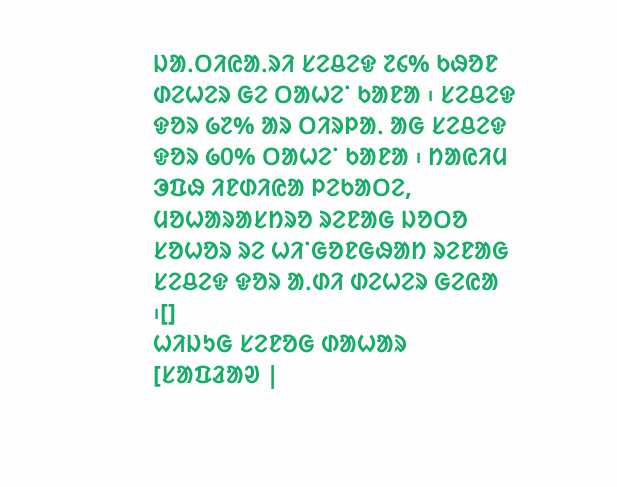ᱡᱟᱹᱛᱤᱭᱟᱹᱨᱤ ᱥᱮᱪᱮᱫ ᱗᱔% ᱠᱷᱚᱱ ᱰᱮᱦᱮᱨ ᱜᱮ ᱛᱟᱦᱮᱸ ᱠᱟᱱᱟ ᱾ ᱥᱮᱪᱮᱫ ᱫᱚᱨ ᱙᱗% ᱟᱨ ᱛᱤᱨᱞᱟᱹ ᱟᱜ ᱥᱮᱪᱮᱫ ᱫᱚᱨ ᱙᱐% ᱛᱟᱦᱮᱸ ᱠᱟᱱᱟ ᱾ ᱴᱟᱭᱤᱢ ᱳᱯᱷ ᱤᱱᱰᱤᱭᱟ ᱞᱮᱠᱟᱛᱮ, ᱢᱚᱦᱟᱨᱟᱥᱴᱨᱚ ᱨᱮᱱᱟᱜ ᱡᱚᱛᱚ ᱥᱚᱦᱚᱨ ᱨᱮ ᱦᱤᱸᱜᱚᱱᱜᱷᱟᱴ ᱨᱮᱱᱟᱜ ᱥᱮᱪᱮᱫ ᱫᱚᱨ ᱟᱹᱰᱤ ᱰᱮᱦᱮᱨ ᱜᱮᱭᱟ ᱾[]
ᱦᱤᱡᱩᱜ ᱥᱮᱱᱚᱜ ᱰᱟᱦᱟᱨ
[ᱥᱟᱯᱲᱟᱣ |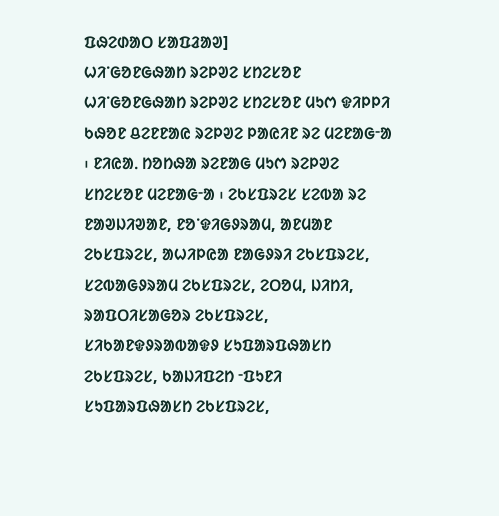ᱯᱷᱮᱰᱟᱛ ᱥᱟᱯᱲᱟᱣ]
ᱦᱤᱸᱜᱚᱱᱜᱷᱟᱴ ᱨᱮᱞᱣᱮ ᱥᱴᱮᱥᱚᱱ
ᱦᱤᱸᱜᱚᱱᱜᱷᱟᱴ ᱨᱮᱞᱣᱮ ᱥᱴᱮᱥᱚᱱ ᱢᱩᱬ ᱫᱤᱞᱞᱤ ᱠᱷᱚᱱ ᱪᱮᱱᱱᱟᱭ ᱨᱮᱞᱣᱮ ᱞᱟᱭᱤᱱ ᱨᱮ ᱢᱮᱱᱟᱜᱼᱟ ᱾ ᱱᱤᱭᱟᱹ ᱴᱚᱴᱷᱟ ᱨᱮᱱᱟᱜ ᱢᱩᱬ ᱨᱮᱞᱣᱮ ᱥᱴᱮᱥᱚᱱ ᱢᱮᱱᱟᱜᱼᱟ ᱾ ᱮᱠᱥᱯᱨᱮᱥ ᱥᱮᱵᱟ ᱨᱮ ᱱᱟᱣᱡᱤᱣᱟᱱ, ᱱᱚᱸᱫᱤᱜᱽᱨᱟᱢ, ᱟᱱᱢᱟᱱ ᱮᱠᱥᱯᱨᱮᱥ, ᱟᱦᱤᱞᱭᱟ ᱱᱟᱜᱽᱨᱤ ᱮᱠᱥᱯᱨᱮᱥ, ᱥᱮᱵᱟᱜᱽᱨᱟᱢ ᱮᱠᱥᱯᱨᱮᱥ, ᱮᱛᱚᱢ, ᱡᱤᱴᱤ, ᱨᱟᱯᱛᱤᱥᱟᱜᱚᱨ ᱮᱠᱥᱯᱨᱮᱥ, ᱥᱤᱠᱟᱱᱫᱽᱨᱟᱵᱟᱫᱽ ᱥᱩᱯᱟᱨᱯᱷᱟᱥᱴ ᱮᱠᱥᱯᱨᱮᱥ, ᱠᱟᱡᱤᱯᱮᱴ ᱼᱯᱩᱱᱤ ᱥᱩᱯᱟᱨᱯᱷᱟᱥᱴ ᱮᱠᱥᱯᱨᱮᱥ,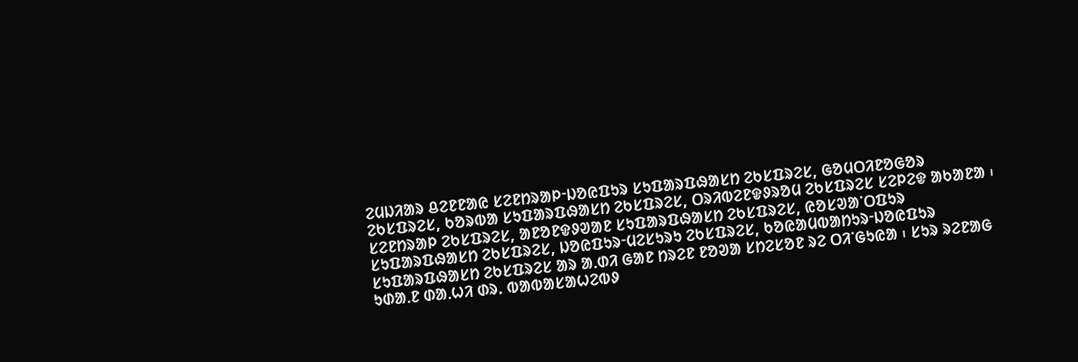ᱮᱢᱡᱤᱟᱨ ᱪᱮᱱᱱᱟᱭ ᱥᱮᱱᱴᱨᱟᱞᱼᱡᱚᱭᱯᱩᱨ ᱥᱩᱯᱟᱨᱯᱷᱟᱥᱴ ᱮᱠᱥᱯᱨᱮᱥ, ᱜᱚᱢᱛᱤᱱᱚᱜᱚᱨ ᱮᱠᱥᱯᱨᱮᱥ, ᱠᱚᱨᱵᱟ ᱥᱩᱯᱟᱨᱯᱷᱟᱥᱴ ᱮᱠᱥᱯᱨᱮᱥ, ᱛᱨᱤᱵᱮᱱᱫᱽᱨᱚᱢ ᱮᱠᱥᱯᱨᱮᱥ ᱥᱮᱞᱮᱫ ᱟᱠᱟᱱᱟ ᱾ ᱥᱮᱱᱴᱨᱟᱞ ᱮᱠᱥᱯᱨᱮᱥ, ᱟᱱᱚᱱᱫᱽᱣᱟᱱ ᱥᱩᱯᱟᱨᱯᱷᱟᱥᱴ ᱮᱠᱥᱯᱨᱮᱥ, ᱭᱚᱥᱣᱟᱸᱛᱯᱩᱨ ᱥᱩᱯᱟᱨᱯᱷᱟᱥᱴ ᱮᱠᱥᱯᱨᱮᱥ, ᱡᱚᱭᱯᱩᱨᱼᱢᱮᱥᱩᱨᱩ ᱮᱠᱥᱯᱨᱮᱥ, ᱠᱚᱭᱟᱢᱵᱟᱴᱩᱨᱼᱡᱚᱭᱯᱩᱨ ᱥᱩᱯᱟᱨᱯᱷᱟᱥᱴ ᱮᱠᱥᱯᱨᱮᱥ ᱟᱨ ᱟᱹᱰᱤ ᱜᱟᱱ ᱴᱨᱮᱱ ᱱᱚᱣᱟ ᱥᱴᱮᱥᱚᱱ ᱨᱮ ᱛᱤᱸᱜᱩᱭᱟ ᱾ ᱥᱩᱨ ᱨᱮᱱᱟᱜ ᱩᱰᱟᱹᱱ ᱰᱟᱹᱦᱤ ᱰᱨ. ᱵᱟᱵᱟᱥᱟᱦᱮᱵᱽ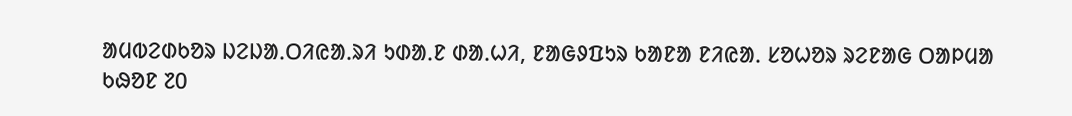ᱟᱢᱵᱮᱰᱠᱚᱨ ᱡᱮᱡᱟᱹᱛᱤᱭᱟᱹᱨᱤ ᱩᱰᱟᱹᱱ ᱰᱟᱹᱦᱤ, ᱱᱟᱜᱽᱯᱩᱨ ᱠᱟᱱᱟ ᱱᱤᱭᱟᱹ ᱥᱚᱦᱚᱨ ᱨᱮᱱᱟᱜ ᱛᱟᱞᱢᱟ ᱠᱷᱚᱱ ᱗᱐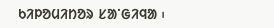ᱠᱤᱞᱚᱢᱤᱴᱚᱨ ᱥᱟᱸᱜᱤᱧᱟ ᱾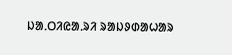ᱡᱟᱹᱛᱤᱭᱟᱹᱨᱤ ᱨᱟᱡᱽᱰᱟᱦᱟᱨ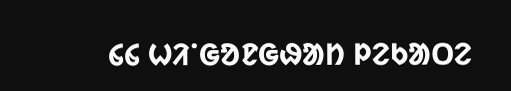᱔᱔ ᱦᱤᱸᱜᱚᱱᱜᱷᱟᱴ ᱞᱮᱠᱟᱛᱮ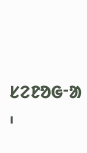ᱥᱮᱱᱚᱜᱼᱟ ᱾